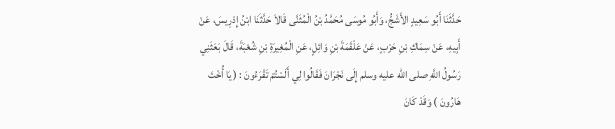حَدَّثَنَا أَبُو سَعِيدٍ الأَشَجُّ، وَأَبُو مُوسَى مُحَمَّدُ بْنُ الْمُثَنَّى قَالاَ حَدَّثَنَا ابْنُ إِدْرِيسَ، عَنْ أَبِيهِ، عَنْ سِمَاكِ بْنِ حَرْبٍ، عَنْ عَلْقَمَةَ بْنِ وَائِلٍ، عَنِ الْمُغِيرَةِ بْنِ شُعْبَةَ، قَالَ بَعَثَنِي رَسُولُ اللَّهِ صلى الله عليه وسلم إِلَى نَجْرَانَ فَقَالُوا لِي أَلَسْتُمْ تَقْرَءُونَ : ( يَا أُخْتَ هَارُونَ ) وَقَدْ كَانَ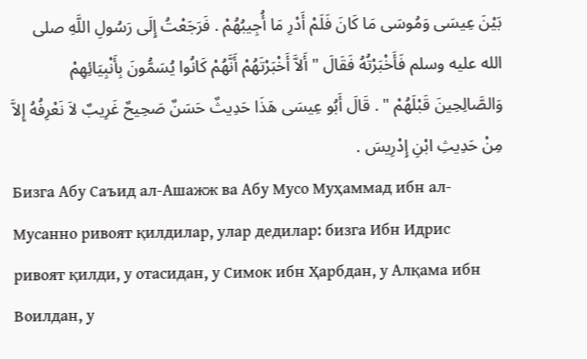بَيْنَ عِيسَى وَمُوسَى مَا كَانَ فَلَمْ أَدْرِ مَا أُجِيبُهُمْ . فَرَجَعْتُ إِلَى رَسُولِ اللَّهِ صلى الله عليه وسلم فَأَخْبَرْتُهُ فَقَالَ " أَلاَّ أَخْبَرْتَهُمْ أَنَّهُمْ كَانُوا يُسَمُّونَ بِأَنْبِيَائِهِمْ وَالصَّالِحِينَ قَبْلَهُمْ " . قَالَ أَبُو عِيسَى هَذَا حَدِيثٌ حَسَنٌ صَحِيحٌ غَرِيبٌ لاَ نَعْرِفُهُ إِلاَّ مِنْ حَدِيثِ ابْنِ إِدْرِيسَ .
Бизга Абу Саъид ал-Ашажж ва Абу Мусо Муҳаммад ибн ал-Мусанно ривоят қилдилар, улар дедилар: бизга Ибн Идрис ривоят қилди, у отасидан, у Симок ибн Ҳарбдан, у Алқама ибн Воилдан, у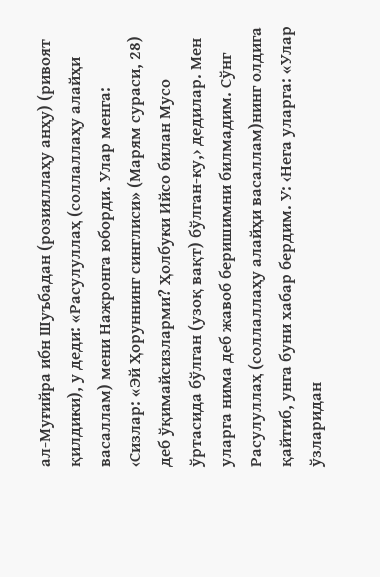ал-Муғийра ибн Шуъбадан (розияллаҳу анҳу) (ривоят қилдики), у деди: «Расулуллаҳ (соллаллаҳу алайҳи васаллам) мени Нажронга юборди. Улар менга: ‹Сизлар: «Эй Ҳоруннинг синглиси» (Марям сураси, 28) деб ўқимайсизларми? Ҳолбуки Ийсо билан Мусо ўртасида бўлган (узоқ вақт) бўлган-ку,› дедилар. Мен уларга нима деб жавоб беришимни билмадим. Сўнг Расулуллаҳ (соллаллаҳу алайҳи васаллам)нинг олдига қайтиб, унга буни хабар бердим. У: ‹Нега уларга: «Улар ўзларидан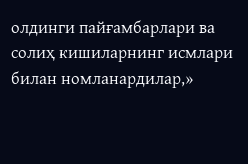олдинги пайғамбарлари ва солиҳ кишиларнинг исмлари билан номланардилар,»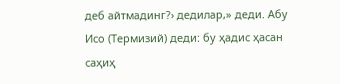деб айтмадинг?› дедилар,» деди. Абу Исо (Термизий) деди: бу ҳадис ҳасан саҳиҳ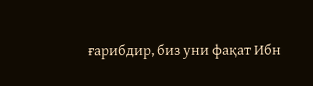ғарибдир, биз уни фақат Ибн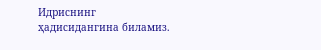Идриснинг ҳадисидангина биламиз.